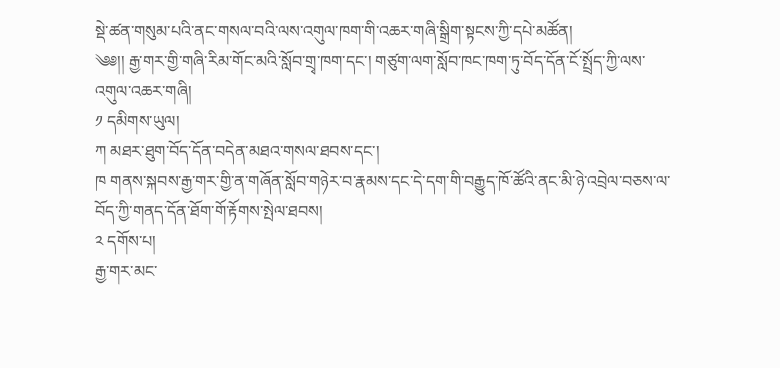སྡེ་ཚན་གསུམ་པའི་ནང་གསལ་བའི་ལས་འགུལ་ཁག་གི་འཆར་གཞི་སྒྲིག་སྟངས་ཀྱི་དཔེ་མཚོན།
༄༅།། རྒྱ་གར་གྱི་གཞི་རིམ་གོང་མའི་སློབ་གྲྭ་ཁག་དང་། གཙུག་ལག་སློབ་ཁང་ཁག་ཏུ་བོད་དོན་ངོ་སྤྲོད་ཀྱི་ལས་འགུལ་འཆར་གཞི།
༡ དམིགས་ཡུལ།
ཀ མཐར་ཐུག་བོད་དོན་བདེན་མཐའ་གསལ་ཐབས་དང་།
ཁ གནས་སྐབས་རྒྱ་གར་གྱི་ན་གཞོན་སློབ་གཉེར་བ་རྣམས་དང་དེ་དག་གི་བརྒྱུད་ཁོ་ཚོའི་ནང་མི་ཉེ་འབྲེལ་བཅས་ལ་བོད་ཀྱི་གནད་དོན་ཐོག་གོ་རྟོགས་སྤེལ་ཐབས།
༢ དགོས་པ།
རྒྱ་གར་མང་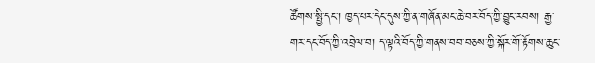ཚོགས་སྤྱི་དང་། ཁྱད་པར་དེང་དུས་ཀྱི་ན་གཞོན་མང་ཆེ་བར་བོད་ཀྱི་བྱུང་རབས། རྒྱ་གར་དང་བོད་ཀྱི་འབྲེལ་བ། ད་ལྟའི་བོད་ཀྱི་གནས་བབ་བཅས་ཀྱི་སྐོར་གོ་རྟོགས་ཆུང་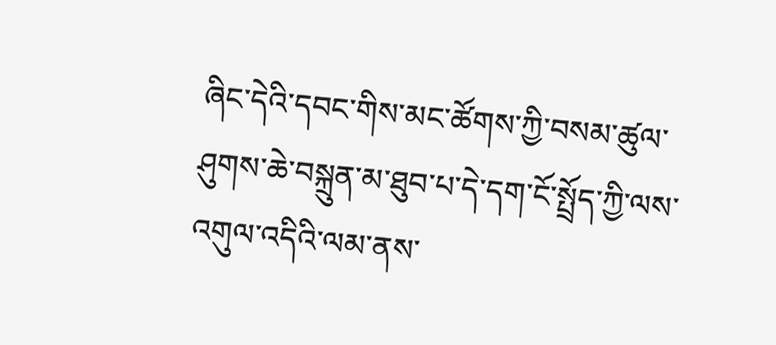ཞིང་དེའི་དབང་གིས་མང་ཚོགས་ཀྱི་བསམ་ཚུལ་ཤུགས་ཆེ་བསྐྲུན་མ་ཐུབ་པ་དེ་དག་ངོ་སྤྲོད་ཀྱི་ལས་འགུལ་འདིའི་ལམ་ནས་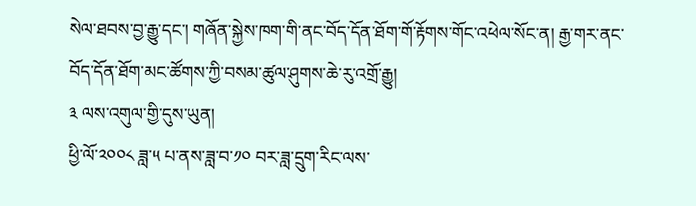སེལ་ཐབས་བྱ་རྒྱུ་དང་། གཞོན་སྐྱེས་ཁག་གི་ནང་བོད་དོན་ཐོག་གོ་རྟོགས་གོང་འཕེལ་སོང་ན། རྒྱ་གར་ནང་བོད་དོན་ཐོག་མང་ཚོགས་ཀྱི་བསམ་ཚུལ་ཤུགས་ཆེ་རུ་འགྲོ་རྒྱུ།
༣ ལས་འགུལ་གྱི་དུས་ཡུན།
ཕྱི་ལོ་༢༠༠༨ ཟླ་༥ པ་ནས་ཟླ་བ་༡༠ བར་ཟླ་དྲུག་རིང་ལས་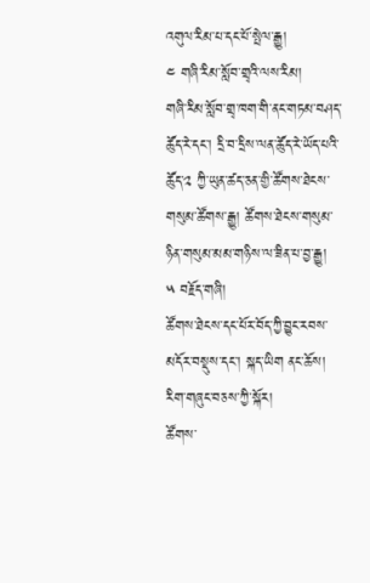འགུལ་རིམ་པ་དང་པོ་སྤེལ་རྒྱུ།
༤ གཞི་རིམ་སློབ་གྲྭའི་ལས་རིམ།
གཞི་རིམ་སློབ་གྲྭ་ཁག་གི་ནང་གཏམ་བཤད་ཚོུད་རེ་དང་། དྲི་བ་དྲིས་ལན་ཚོུད་རེ་ཡོད་པའི་ཚོུད་༢ ཀྱི་ཡུན་ཚད་ཅན་གྱི་ཚོགས་ཐེངས་གསུམ་ཚོགས་རྒྱུ། ཚོགས་ཐེངས་གསུམ་ཉིན་གསུམ་མམ་གཉིས་ལ་ཟིན་པ་བྱ་རྒྱུ།
༥ བརྗོད་གཞི།
ཚོགས་ཐེངས་དང་པོར་བོད་ཀྱི་བྱུང་རབས་མདོར་བསྡུས་དང་། སྐད་ཡིག ནང་ཆོས། རིག་གཞུང་བཅས་ཀྱི་སྐོར།
ཚོགས་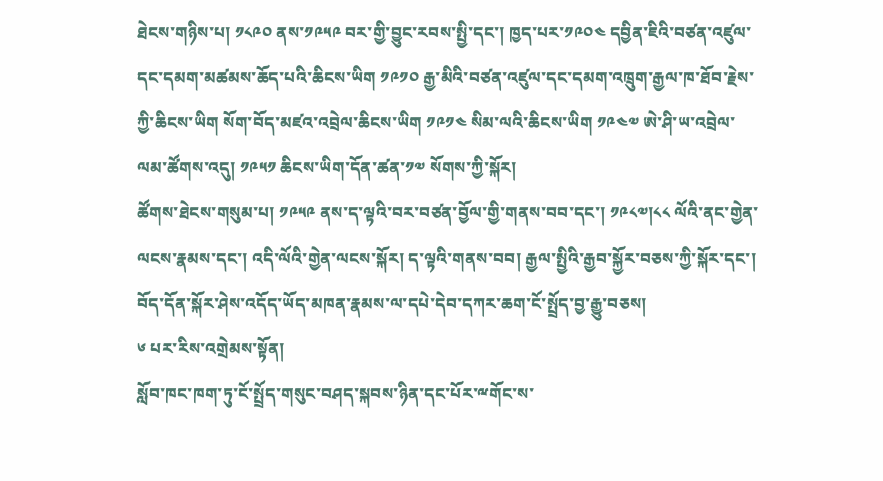ཐེངས་གཉིས་པ། ༡༨༩༠ ནས་༡༩༥༩ བར་གྱི་བྱུང་རབས་སྤྱི་དང་། ཁྱད་པར་༡༩༠༤ དབྱིན་ཇིའི་བཙན་འཛུལ་དང་དམག་མཚམས་ཆོད་པའི་ཆིངས་ཡིག ༡༩༡༠ རྒྱ་མིའི་བཙན་འཛུལ་དང་དམག་འཁྲུག་རྒྱལ་ཁ་ཐོབ་རྗེས་ཀྱི་ཆིངས་ཡིག སོག་བོད་མཛའ་འབྲེལ་ཆིངས་ཡིག ༡༩༡༤ སིམ་ལའི་ཆིངས་ཡིག ༡༩༤༧ ཨེ་ཤི་ཡ་འབྲེལ་ལམ་ཚོགས་འདུ། ༡༩༥༡ ཆིངས་ཡིག་དོན་ཚན་༡༧ སོགས་ཀྱི་སྐོར།
ཚོགས་ཐེངས་གསུམ་པ། ༡༩༥༩ ནས་ད་ལྟའི་བར་བཙན་བྱོལ་གྱི་གནས་བབ་དང་། ༡༩༨༧།༨༨ ལོའི་ནང་གྱེན་ལངས་རྣམས་དང་། འདི་ལོའི་གྱེན་ལངས་སྐོར། ད་ལྟའི་གནས་བབ། རྒྱལ་སྤྱིའི་རྒྱབ་སྐྱོར་བཅས་ཀྱི་སྐོར་དང་། བོད་དོན་སྐོར་ཤེས་འདོད་ཡོད་མཁན་རྣམས་ལ་དཔེ་དེབ་དཀར་ཆག་ངོ་སྤྲོད་བྱ་རྒྱུ་བཅས།
༦ པར་རིས་འགྲེམས་སྟོན།
སློབ་ཁང་ཁག་ཏུ་ངོ་སྤྲོད་གསུང་བཤད་སྐབས་ཉིན་དང་པོར་ྋགོང་ས་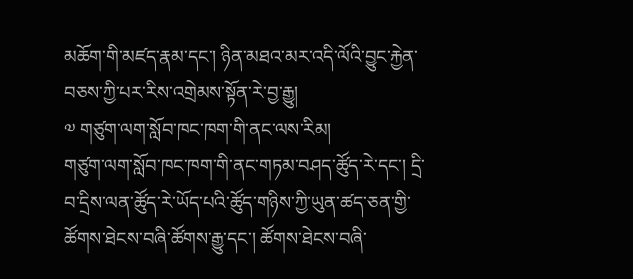མཆོག་གི་མཛད་རྣམ་དང་། ཉིན་མཐའ་མར་འདི་ལོའི་བྱུང་རྐྱེན་བཅས་ཀྱི་པར་རིས་འགྲེམས་སྟོན་རེ་བྱ་རྒྱུ།
༧ གཙུག་ལག་སློབ་ཁང་ཁག་གི་ནང་ལས་རིམ།
གཙུག་ལག་སློབ་ཁང་ཁག་གི་ནང་གཏམ་བཤད་ཚོུད་རེ་དང་། དྲི་བ་དྲིས་ལན་ཚོུད་རེ་ཡོད་པའི་ཚོུད་གཉིས་ཀྱི་ཡུན་ཚད་ཅན་གྱི་ཚོགས་ཐེངས་བཞི་ཚོགས་རྒྱུ་དང་། ཚོགས་ཐེངས་བཞི་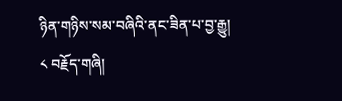ཉིན་གཉིས་སམ་བཞིའི་ནང་ཟིན་པ་བྱ་རྒྱུ།
༨ བརྗོད་གཞི།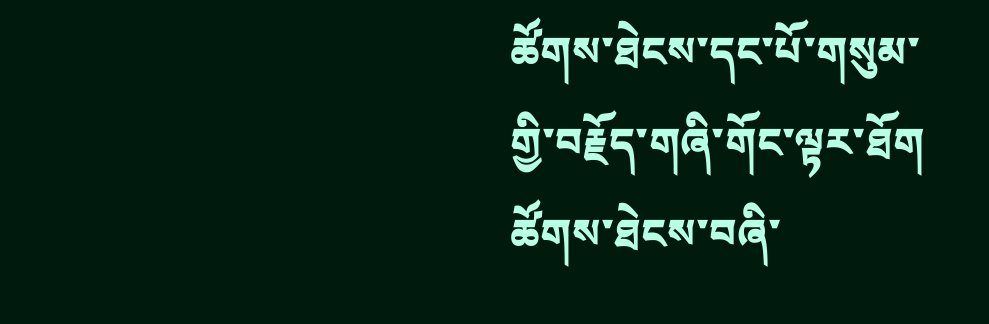ཚོགས་ཐེངས་དང་པོ་གསུམ་གྱི་བརྗོད་གཞི་གོང་ལྟར་ཐོག ཚོགས་ཐེངས་བཞི་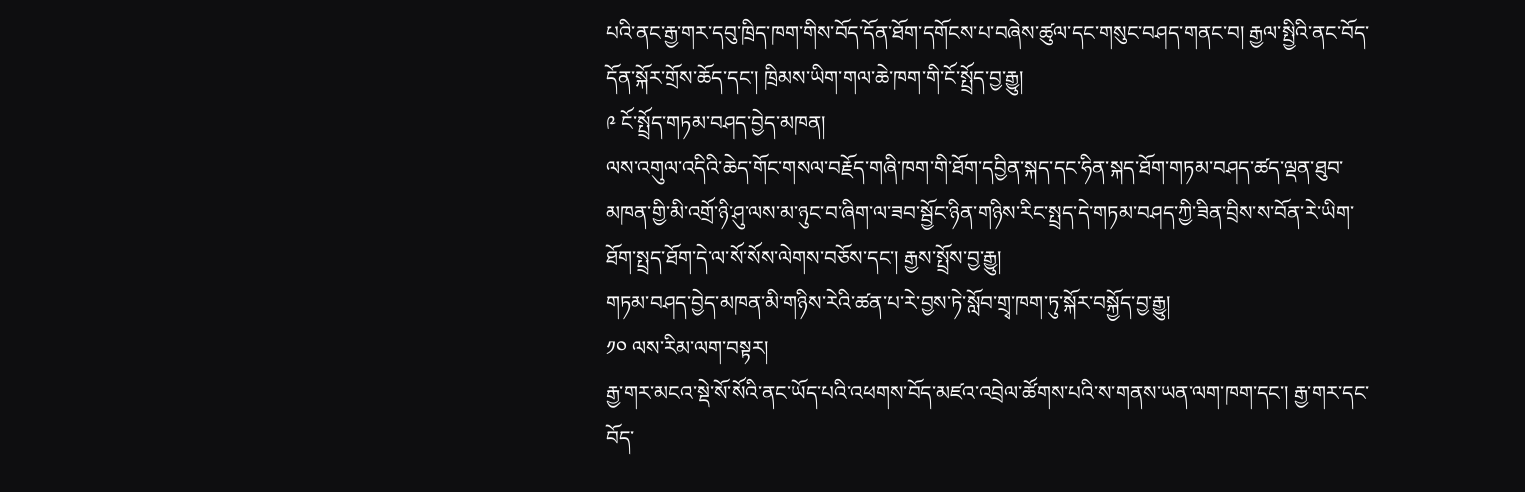པའི་ནང་རྒྱ་གར་དབུ་ཁྲིད་ཁག་གིས་བོད་དོན་ཐོག་དགོངས་པ་བཞེས་ཚུལ་དང་གསུང་བཤད་གནང་བ། རྒྱལ་སྤྱིའི་ནང་བོད་དོན་སྐོར་གྲོས་ཆོད་དང་། ཁྲིམས་ཡིག་གལ་ཆེ་ཁག་གི་ངོ་སྤྲོད་བྱ་རྒྱུ།
༩ ངོ་སྤྲོད་གཏམ་བཤད་བྱེད་མཁན།
ལས་འགུལ་འདིའི་ཆེད་གོང་གསལ་བརྗོད་གཞི་ཁག་གི་ཐོག་དབྱིན་སྐད་དང་ཧིན་སྐད་ཐོག་གཏམ་བཤད་ཚད་ལྡན་ཐུབ་མཁན་གྱི་མི་འགྲོ་ཉི་ཤུ་ལས་མ་ཉུང་བ་ཞིག་ལ་ཟབ་སྦྱོང་ཉིན་གཉིས་རིང་སྤྲད་དེ་གཏམ་བཤད་ཀྱི་ཟིན་བྲིས་ས་བོན་རེ་ཡིག་ཐོག་སྤྲད་ཐོག་དེ་ལ་སོ་སོས་ལེགས་བཅོས་དང་། རྒྱས་སྤྲོས་བྱ་རྒྱུ།
གཏམ་བཤད་བྱེད་མཁན་མི་གཉིས་རེའི་ཚན་པ་རེ་བྱས་ཏེ་སློབ་གྲྭ་ཁག་ཏུ་སྐོར་བསྐྱོད་བྱ་རྒྱུ།
༡༠ ལས་རིམ་ལག་བསྟར།
རྒྱ་གར་མངའ་སྡེ་སོ་སོའི་ནང་ཡོད་པའི་འཕགས་བོད་མཛའ་འབྲེལ་ཚོགས་པའི་ས་གནས་ཡན་ལག་ཁག་དང་། རྒྱ་གར་དང་བོད་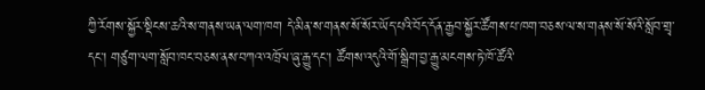ཀྱི་རོགས་སྐྱོར་སྡིངས་ཆའི་ས་གནས་ཡན་ལག་ཁག དེ་མིན་ས་གནས་སོ་སོར་ཡོད་པའི་བོད་དོན་རྒྱབ་སྐྱོར་ཚོགས་པ་ཁག་བཅས་ལ་ས་གནས་སོ་སོའི་སློབ་གྲྭ་དང་། གཙུག་ལག་སློབ་ཁང་བཅས་ནས་བཀའ་འཁྲོལ་ཞུ་རྒྱུ་དང་། ཚོགས་འདུའི་གོ་སྒྲིག་བྱ་རྒྱུ་མངགས་ཏེ་ཁོ་ཚོའི་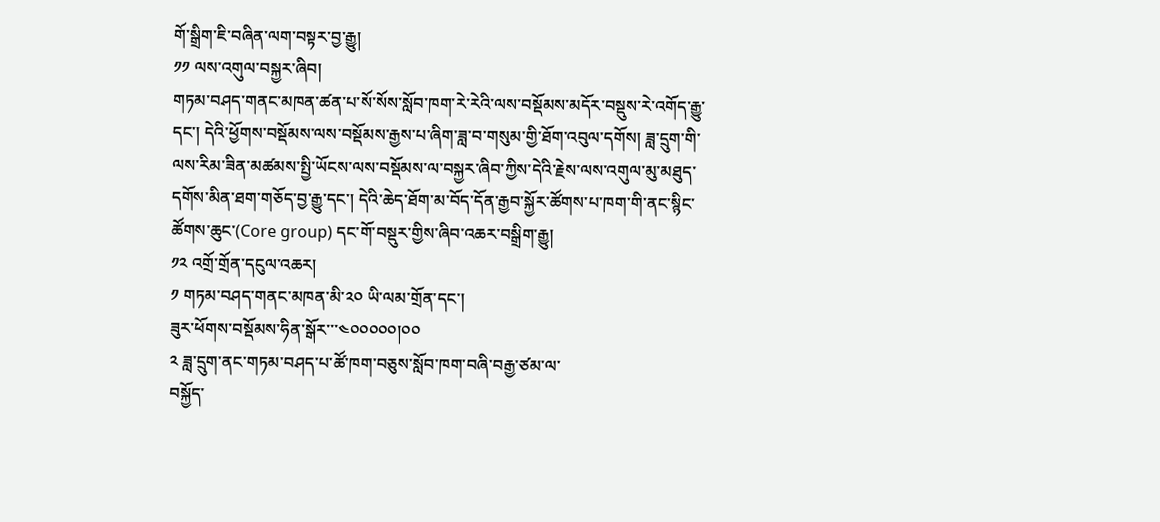གོ་སྒྲིག་ཇི་བཞིན་ལག་བསྟར་བྱ་རྒྱུ།
༡༡ ལས་འགུལ་བསྐྱར་ཞིབ།
གཏམ་བཤད་གནང་མཁན་ཚན་པ་སོ་སོས་སློབ་ཁག་རེ་རེའི་ལས་བསྡོམས་མདོར་བསྡུས་རེ་འགོད་རྒྱུ་དང་། དེའི་ཕྱོགས་བསྡོམས་ལས་བསྡོམས་རྒྱས་པ་ཞིག་ཟླ་བ་གསུམ་གྱི་ཐོག་འབུལ་དགོས། ཟླ་དྲུག་གི་ལས་རིམ་ཟིན་མཚམས་སྤྱི་ཡོངས་ལས་བསྡོམས་ལ་བསྐྱར་ཞིབ་ཀྱིས་དེའི་རྗེས་ལས་འགུལ་མུ་མཐུད་དགོས་མིན་ཐག་གཅོད་བྱ་རྒྱུ་དང་། དེའི་ཆེད་ཐོག་མ་བོད་དོན་རྒྱབ་སྐྱོར་ཚོགས་པ་ཁག་གི་ནང་སྙིང་ཚོགས་ཆུང་(Core group) དང་གོ་བསྡུར་གྱིས་ཞིབ་འཆར་བསྒྲིག་རྒྱུ།
༡༢ འགྲོ་གྲོན་དངུལ་འཆར།
༡ གཏམ་བཤད་གནང་མཁན་མི་༢༠ ཡི་ལམ་གྲོན་དང་།
ཟུར་ཕོགས་བསྡོམས་ཧིན་སྒོར་་་༤༠༠༠༠༠།༠༠
༢ ཟླ་དྲུག་ནང་གཏམ་བཤད་པ་ཚོ་ཁག་བཅུས་སློབ་ཁག་བཞི་བརྒྱ་ཙམ་ལ་
བསྐྱོད་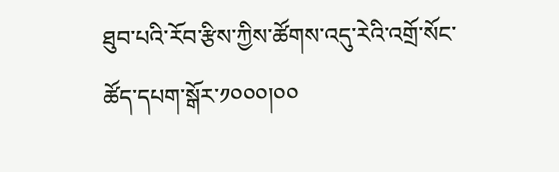ཐུབ་པའི་རོབ་རྩིས་ཀྱིས་ཚོགས་འདུ་རེའི་འགྲོ་སོང་
ཚོད་དཔག་སྒོར་༡༠༠༠།༠༠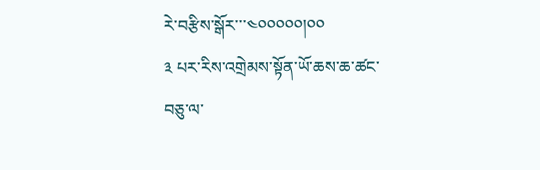རེ་བརྩིས་སྒོར་་་༤༠༠༠༠༠།༠༠
༣ པར་རིས་འགྲེམས་སྟོན་ཡོ་ཆས་ཆ་ཚང་བཅུ་ལ་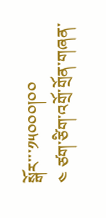སྒོར་་་༡༥༠༠༠།༠༠
༤ ཙག་ཙིག་འགྲོ་གྲོན་གཞན་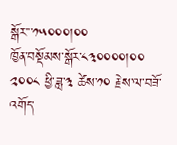སྒོར་་་༡༥༠༠༠།༠༠
ཁྱོན་བསྡོམས་སྒོར་༨༣༠༠༠༠།༠༠
༢༠༠༨ ཕྱི་ཟླ་༣ ཚེས་༡༠ རྗེས་ལ་བཟོ་འགོད་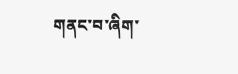གནང་བ་ཞིག་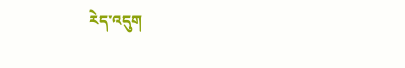རེད་འདུག